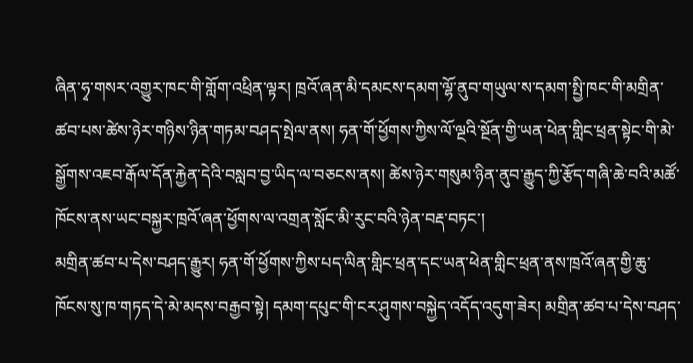ཞིན་ཧྭ་གསར་འགྱུར་ཁང་གི་གློག་འཕྲིན་ལྟར། ཁྲའོ་ཞན་མི་དམངས་དམག་ལྷོ་ནུབ་གཡུལ་ས་དམག་སྤྱི་ཁང་གི་མགྲིན་ཚབ་པས་ཚེས་ཉེར་གཉིས་ཉིན་གཏམ་བཤད་སྤེལ་ནས། ཧན་གོ་ཕྱོགས་ཀྱིས་ལོ་ལྔའི་སྔོན་གྱི་ཡན་ཕེན་གླིང་ཕྲན་སྟེང་གི་མེ་སྒྱོགས་འཇབ་རྒོལ་དོན་རྐྱེན་དེའི་བསླབ་བྱ་ཡིད་ལ་བཅངས་ནས། ཚེས་ཉེར་གསུམ་ཉིན་ནུབ་རྒྱུད་ཀྱི་རྩོད་གཞི་ཆེ་བའི་མཚོ་ཁོངས་ནས་ཡང་བསྐྱར་ཁྲའོ་ཞན་ཕྱོགས་ལ་འགྲན་སློང་མི་རུང་བའི་ཉེན་བརྡ་བཏང་།
མགྲིན་ཚབ་པ་དེས་བཤད་རྒྱུར། ཧན་གོ་ཕྱོགས་ཀྱིས་པད་ལིན་གླིང་ཕྲན་དང་ཡན་ཕེན་གླིང་ཕྲན་ནས་ཁྲའོ་ཞན་གྱི་ཆུ་ཁོངས་སུ་ཁ་གཏད་དེ་མེ་མདས་བརྒྱབ་སྟེ། དམག་དཔུང་གི་ངར་ཤུགས་བསྐྱེད་འདོད་འདུག་ཟེར། མགྲིན་ཚབ་པ་དེས་བཤད་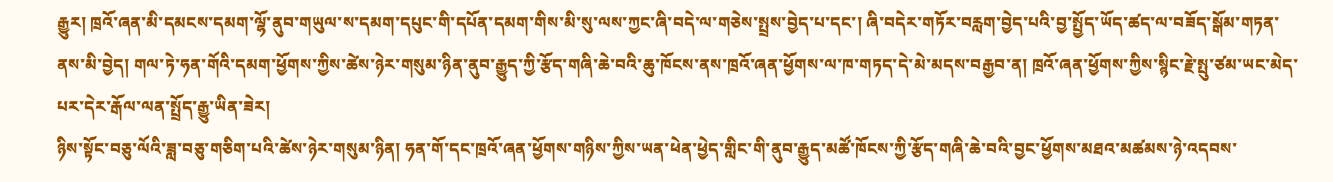རྒྱུར། ཁྲའོ་ཞན་མི་དམངས་དམག་ལྷོ་ནུབ་གཡུལ་ས་དམག་དཔུང་གི་དཔོན་དམག་གིས་མི་སུ་ལས་ཀྱང་ཞི་བདེ་ལ་གཅེས་སྤྲས་བྱེད་པ་དང་། ཞི་བདེར་གཏོར་བརླག་བྱེད་པའི་བྱ་སྤྱོད་ཡོད་ཚད་ལ་བཟོད་སྒོམ་གཏན་ནས་མི་བྱེད། གལ་ཏེ་ཧན་གོའི་དམག་ཕྱོགས་ཀྱིས་ཚེས་ཉེར་གསུམ་ཉིན་ནུབ་རྒྱུད་ཀྱི་རྩོད་གཞི་ཆེ་བའི་ཆུ་ཁོངས་ནས་ཁྲའོ་ཞན་ཕྱོགས་ལ་ཁ་གཏད་དེ་མེ་མདས་བརྒྱབ་ན། ཁྲའོ་ཞན་ཕྱོགས་ཀྱིས་སྙིང་རྗེ་སྤུ་ཙམ་ཡང་མེད་པར་དེར་རྒོལ་ལན་སྤྲོད་རྒྱུ་ཡིན་ཟེར།
ཉིས་སྟོང་བཅུ་ལོའི་ཟླ་བཅུ་གཅིག་པའི་ཚེས་ཉེར་གསུམ་ཉིན། ཧན་གོ་དང་ཁྲའོ་ཞན་ཕྱོགས་གཉིས་ཀྱིས་ཡན་ཕེན་ཕྱེད་གླིང་གི་ནུབ་རྒྱུད་མཚོ་ཁོངས་ཀྱི་རྩོད་གཞི་ཆེ་བའི་བྱང་ཕྱོགས་མཐའ་མཚམས་ཉེ་འདབས་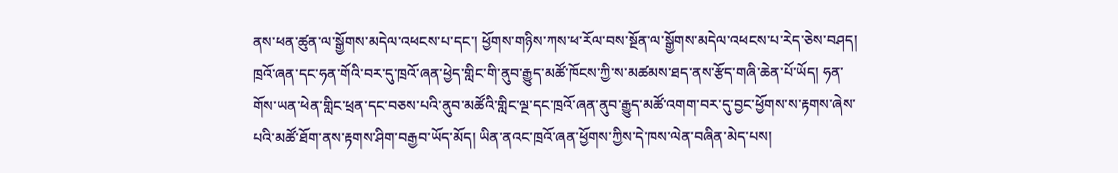ནས་ཕན་ཚུན་ལ་སྒྱོགས་མདེལ་འཕངས་པ་དང་། ཕྱོགས་གཉིས་ཀས་ཕ་རོལ་བས་སྔོན་ལ་སྒྱོགས་མདེལ་འཕངས་པ་རེད་ཅེས་བཤད།
ཁྲའོ་ཞན་དང་ཧན་གོའི་བར་དུ་ཁྲའོ་ཞན་ཕྱེད་གླིང་གི་ནུབ་རྒྱུད་མཚོ་ཁོངས་ཀྱི་ས་མཚམས་ཐད་ནས་རྩོད་གཞི་ཆེན་པོ་ཡོད། ཧན་གོས་ཡན་ཕེན་གླིང་ཕྲན་དང་བཅས་པའི་ནུབ་མཚོའི་གླིང་ལྔ་དང་ཁྲའོ་ཞན་ནུབ་རྒྱུད་མཚོ་འགག་བར་དུ་བྱང་ཕྱོགས་ས་རྟགས་ཞེས་པའི་མཚོ་ཐོག་ནས་རྟགས་ཤིག་བརྒྱབ་ཡོད་མོད། ཡིན་ནའང་ཁྲའོ་ཞན་ཕྱོགས་ཀྱིས་དེ་ཁས་ལེན་བཞིན་མེད་པས།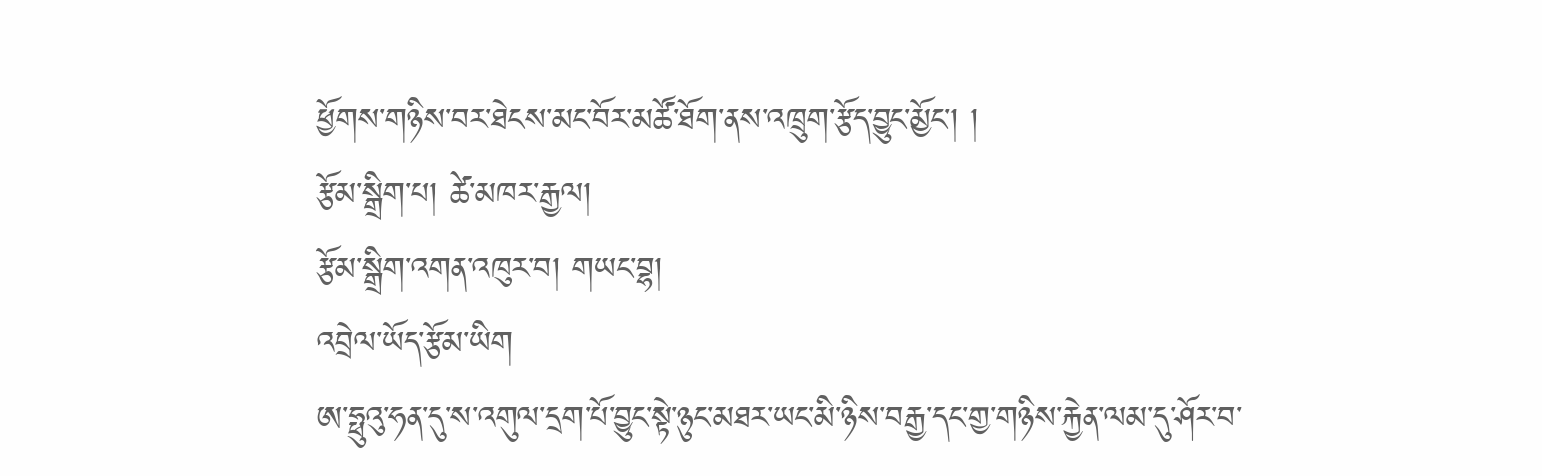ཕྱོགས་གཉིས་བར་ཐེངས་མང་བོར་མཚོ་ཐོག་ནས་འཁྲུག་རྩོད་བྱུང་མྱོང་། །
རྩོམ་སྒྲིག་པ། ཚེ་མཁར་རྒྱལ།
རྩོམ་སྒྲིག་འགན་འཁུར་བ། གཡང་བྷ།
འབྲེལ་ཡོད་རྩོམ་ཡིག
ཨ་ཧྥུའུ་ཧན་དུ་ས་འགུལ་དྲག་པོ་བྱུང་སྟེ་ཉུང་མཐར་ཡང་མི་ཉིས་བརྒྱ་དང་གྱ་གཉིས་རྐྱེན་ལམ་དུ་ཤོར་བ་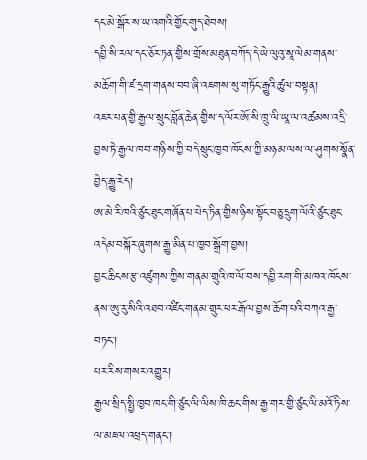དང་མེ་སྒོར་ས་ཡ་འགའི་གྱོང་གུད་ཐེབས།
དབྱི་སི་རལ་དང་ཅོར་ཏན་གྱིས་གྲོས་མཐུན་བཀོད་དེ་ཡེ་ལུའུ་སཱ་ལེམ་གནས་མཆོག་གི་ཛ་དྲག་གནས་བབ་ཞི་འཇགས་སུ་གཏོང་རྒྱུའི་ཚུལ་བསྟན།
འཇར་པན་གྱི་རྒྱལ་སྲུང་བློན་ཆེན་གྱིས་ད་ལོར་ཨོ་སི་ཁྲུ་ལི་ཡཱ་ལ་འཚམས་འདྲི་བྱས་ཏེ་རྒྱལ་ཁབ་གཉིས་ཀྱི་བདེ་སྲུང་ཁྱབ་ཁོངས་ཀྱི་མཉམ་ལས་ལ་ཤུགས་སྣོན་བྱེད་རྒྱུ་རེད།
ཨ་མེ་རི་ཁའི་ཙུང་ཐུང་གཞོན་པ་པེད་ཏིན་གྱིས་ཉིས་སྟོང་བཅུ་དྲུག་ལོའི་ཙུང་ཐུང་འདེམ་བསྐོར་ཞུགས་རྒྱུ་མིན་པ་ཁྱབ་སྒྲོག་བྱས།
བྱང་ཆིངས་རྩ་འཛུགས་ཀྱིས་གནམ་གྲུའི་ཁ་ལོ་བས་དབྱི་རག་གི་མཁའ་ཁོངས་ནས་ཨུ་རུ་སིའི་འཐབ་འཛིང་གནམ་གྲུར་ཕར་རྒོལ་བྱས་ཆོག་པའི་བཀའ་རྒྱ་བཏང་།
པར་རིས་གསར་འགྱུར།
རྒྱལ་སྲིད་སྤྱི་ཁྱབ་ཁང་གི་ཙུང་ལི་ལིས་ཁི་ཆང་གིས་རྒྱ་གར་གྱི་ཙུང་ལི་མའོ་ཏིས་ལ་མཇལ་འཕྲད་གནང་།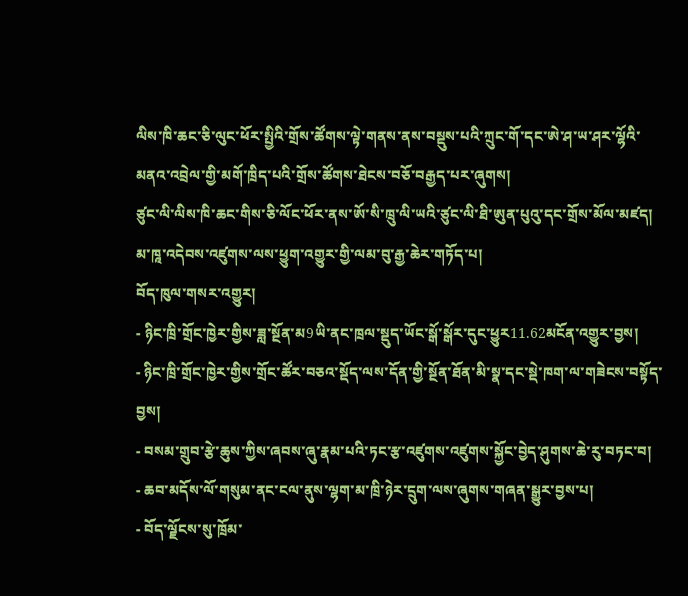ལིས་ཁི་ཆང་ཅི་ལུང་ཕོར་སྤྱིའི་གྲོས་ཚོགས་ལྟེ་གནས་ནས་བསྡུས་པའི་ཀྲུང་གོ་དང་ཨེ་ཤ་ཡ་ཤར་ལྷོའི་མནའ་འབྲེལ་གྱི་མགོ་ཁྲིད་པའི་གྲོས་ཚོགས་ཐེངས་བཅོ་བརྒྱད་པར་ཞུགས།
ཙུང་ལི་ལིས་ཁི་ཆང་གིས་ཅི་ལོང་ཕོར་ནས་ཨོ་སི་ཁྲུ་ལི་ཡའི་ཙུང་ལི་ཐི་ཨུན་པུའུ་དང་གྲོས་མོལ་མཛད།
མ་ཁཱ་འདེབས་འཛུགས་ལས་ཕྱུག་འགྱུར་གྱི་ལམ་བུ་རྒྱ་ཆེར་གཏོད་པ།
བོད་ཁུལ་གསར་འགྱུར།
- ཉིང་ཁྲི་གྲོང་ཁྱེར་གྱིས་ཟླ་སྔོན་མ9ཡི་ནང་ཁྲལ་སྡུད་ཡོང་སྒོ་སྒོར་དུང་ཕྱུར11.62མངོན་འགྱུར་བྱས།
- ཉིང་ཁྲི་གྲོང་ཁྱེར་གྱིས་གྲོང་ཚོར་བཅའ་སྡོད་ལས་དོན་གྱི་སྔོན་ཐོན་མི་སྣ་དང་སྡེ་ཁག་ལ་གཟེངས་བསྟོད་བྱས།
- བསམ་གྲུབ་རྩེ་ཆུས་ཀྱིས་ཞབས་ཞུ་རྣམ་པའི་ཏང་རྩ་འཛུགས་འཛུགས་སྐྱོང་བྱེད་ཤུགས་ཆེ་རུ་བཏང་བ།
- ཆབ་མདོས་ལོ་གསུམ་ནང་ངལ་ནུས་ལྷག་མ་ཁྲི་ཉེར་དྲུག་ལས་ཞུགས་གཞན་སྒྱུར་བྱས་པ།
- བོད་ལྗོངས་སུ་ཁྲོམ་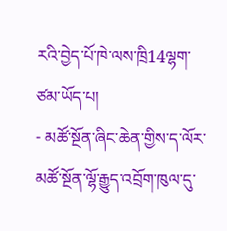རའི་བྱེད་པོ་ཁེ་ལས་ཁྲི14ལྷག་ཙམ་ཡོད་པ།
- མཚོ་སྔོན་ཞིང་ཆེན་གྱིས་ད་ལོར་མཚོ་སྔོན་ལྷོ་རྒྱུད་འབྲོག་ཁུལ་དུ་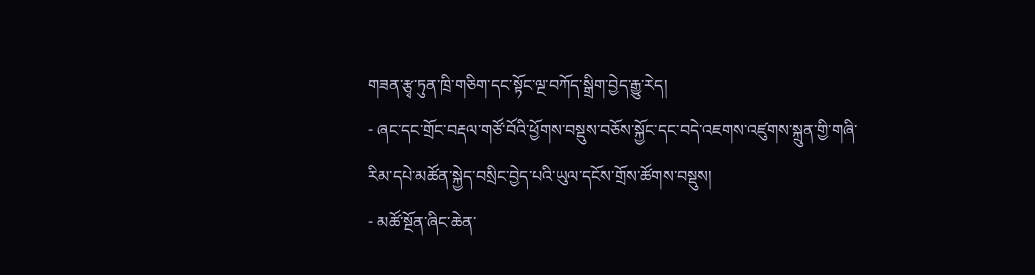གཟན་རྩྭ་ཏུན་ཁྲི་གཅིག་དང་སྟོང་ལྔ་བཀོད་སྒྲིག་བྱེད་རྒྱུ་རེད།
- ཞང་དང་གྲོང་བརྡལ་གཙོ་བོའི་ཕྱོགས་བསྡུས་བཅོས་སྐྱོང་དང་བདེ་འཇགས་འཛུགས་སྐྲུན་གྱི་གཞི་རིམ་དཔེ་མཚོན་སྐྱེད་བསྲིང་བྱེད་པའི་ཡུལ་དངོས་གྲོས་ཚོགས་བསྡུས།
- མཚོ་སྔོན་ཞིང་ཆེན་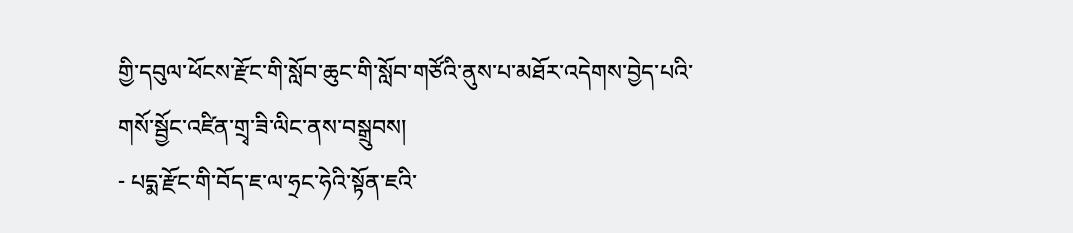གྱི་དབུལ་ཕོངས་རྫོང་གི་སློབ་ཆུང་གི་སློབ་གཙོའི་ནུས་པ་མཐོར་འདེགས་བྱེད་པའི་གསོ་སྦྱོང་འཛིན་གྲྭ་ཟི་ལིང་ནས་བསྒྲུབས།
- པདྨ་རྫོང་གི་བོད་ཇ་ལ་ཧྲང་ཧེའི་སྟོན་ཇའི་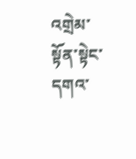འགྲེམ་སྟོན་སྟེང་དགའ་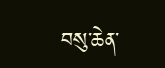བསུ་ཆེན་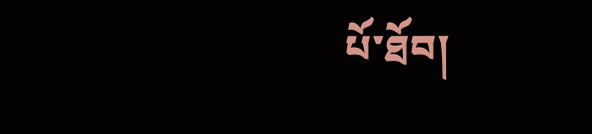པོ་ཐོབ།